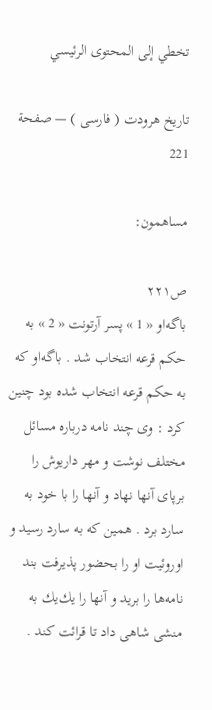تخطي إلى المحتوى الرئيسي

تاريخ هرودت ( فارسى ) — صفحة 221

مساهمون:

ص٢٢١
باگه‌او « 1 » پسر آرتونت « 2 » به حكم قرعه انتخاب شد . باگه‌او كه به حكم قرعه انتخاب شده بود چنين كرد : وى چند نامه درباره مسائل مختلف نوشت و مهر داريوش را برپاى آنها نهاد و آنها را با خود به سارد برد . همين كه به سارد رسيد و اوروئيت او را بحضور پذيرفت بند نامه‌ها را بريد و آنها را يك‌يك به منشى شاهى داد تا قرائت كند .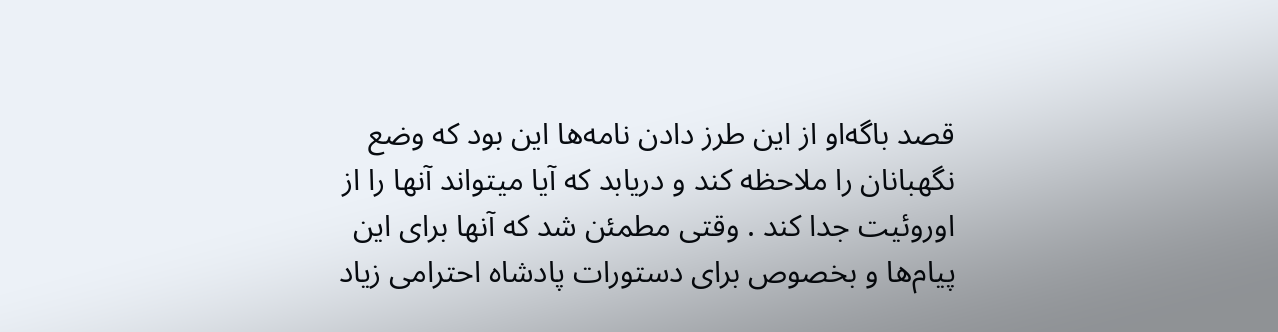قصد باگه‌او از اين طرز دادن نامه‌ها اين بود كه وضع نگهبانان را ملاحظه كند و دريابد كه آيا ميتواند آنها را از اوروئيت جدا كند . وقتى مطمئن شد كه آنها براى اين پيام‌ها و بخصوص براى دستورات پادشاه احترامى زياد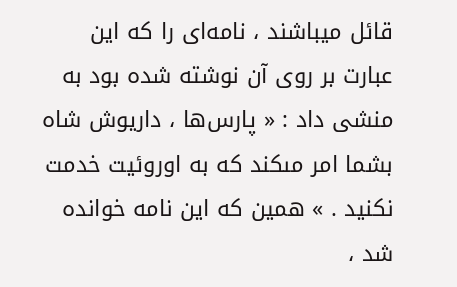قائل ميباشند ، نامه‌اى را كه اين عبارت بر روى آن نوشته شده بود به منشى داد : « پارس‌ها ، داريوش شاه بشما امر مىكند كه به اوروئيت خدمت نكنيد . » همين كه اين نامه خوانده شد ،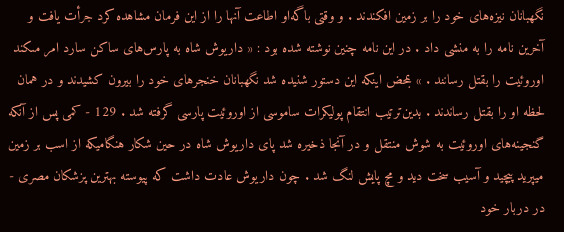نگهبانان نيزه‌هاى خود را بر زمين افكندند . و وقتى باگه‌او اطاعت آنها را از اين فرمان مشاهده كرد جرأت يافت و آخرين نامه را به منشى داد . در اين نامه چنين نوشته شده بود : « داريوش شاه به پارس‌هاى ساكن سارد امر مىكند اوروئيت را بقتل رسانند . » بمحض اينكه اين دستور شنيده شد نگهبانان خنجرهاى خود را بيرون كشيدند و در همان لحظه او را بقتل رساندند . بدين‌ترتيب انتقام پوليكرات ساموسى از اوروئيت پارسى گرفته شد . 129 - كمى پس از آنكه گنجينه‌هاى اوروئيت به شوش منتقل و در آنجا ذخيره شد پاى داريوش شاه در حين شكار هنگاميكه از اسب بر زمين ميپريد پيچيد و آسيب سخت ديد و مچ پايش لنگ شد . چون داريوش عادت داشت كه پيوسته بهترين پزشكان مصرى - در دربار خود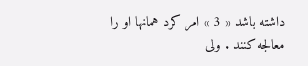داشته باشد « 3 » امر كرد همانها او را معالجه كنند . ولى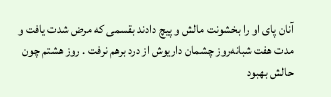آنان پاى او را بخشونت مالش و پيچ دادند بقسمى كه مرض شدت يافت و مدت هفت شبانه‌روز چشمان داريوش از درد برهم نرفت . روز هشتم چون حالش بهبود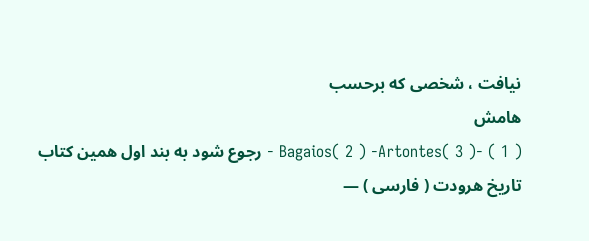نيافت ، شخصى كه برحسب
هامش
( 1 ) -Bagaios( 2 ) -Artontes( 3 ) - رجوع شود به بند اول همين كتاب
تاريخ هرودت ( فارسى ) —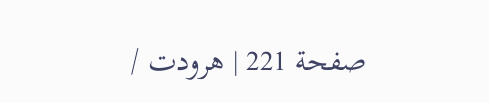صفحة 221 | هرودت /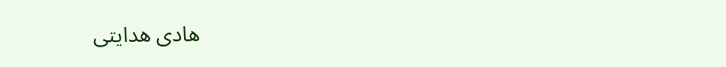هادى هدايتى